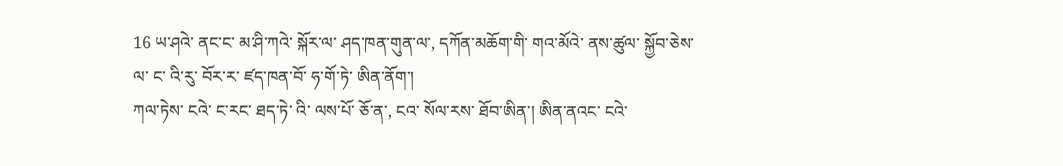16 ཡ་ཤའེ་ ནང་ང་ མ་ཤི་ཀའེ་ སྐོར་ལ་ ཤད་ཁན་གུན་ལ་, དཀོན་མཆོག་གི་ གའ་མོའེ་ ནས་ཚུལ་ སྐྱོབ་ཅེས་ལ་ ང་ འི་རུ་ བོར་ར་ ཛད་ཁན་བོ་ ཧ་གོ་ཏེ་ ཨིན་ནོག་།
ཀལ་ཏེས་ ངའེ་ ང་རང་ ཐད་ཏེ་ འི་ ལས་པོ་ ཅོ་ན་, ངའ་ སོལ་རས་ ཐོབ་ཨིན་། ཨིན་ནའང་ ངའེ་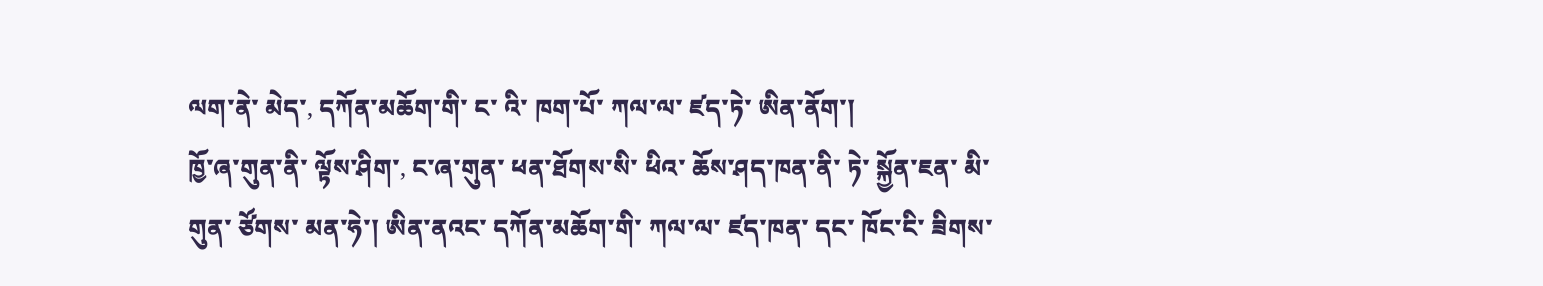ལག་ནེ་ མེད་, དཀོན་མཆོག་གི་ ང་ འི་ ཁག་པོ་ ཀལ་ལ་ ཛད་ཏེ་ ཨིན་ནོག་།
ཁྱོ་ཞ་གུན་ནི་ ལྟོས་ཤིག་, ང་ཞ་གུན་ ཕན་ཐོགས་སི་ ཕིའ་ ཆོས་ཤད་ཁན་ནི་ ཏེ་ སྐྱོན་ཇན་ མི་གུན་ ཙོགས་ མན་ཧེ་། ཨིན་ནའང་ དཀོན་མཆོག་གི་ ཀལ་ལ་ ཛད་ཁན་ དང་ ཁོང་ངི་ ཟིགས་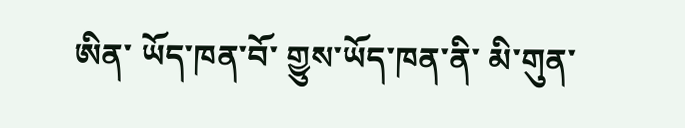ཨིན་ ཡོད་ཁན་བོ་ གྱུས་ཡོད་ཁན་ནི་ མི་གུན་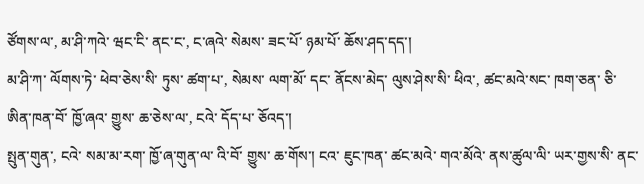ཙོགས་ལ་, མ་ཤི་ཀའེ་ ཝང་ངི་ ནང་ང་, ང་ཞའེ་ སེམས་ ཟང་པོ་ ཉམ་པོ་ ཆོས་ཤད་དད་།
མ་ཤི་ཀ་ ལོགས་ཏེ་ ཕེབ་ཅེས་སི་ ཏུས་ ཚག་པ་, སེམས་ ལག་མོ་ དང་ ནོངས་མེད་ ལུས་ཤེས་སི་ ཕིའ་, ཚང་མའེ་སང་ ཁག་ཅན་ ཅི་ ཨིན་ཁན་བོ་ ཁྱོ་ཞའ་ གྱུས་ ཆ་ཅེས་ལ་, ངའེ་ དོད་པ་ ཅོའད་།
སྤུན་གུན་, ངའེ་ སམ་མ་རག་ ཁྱོ་ཞ་གུན་ལ་ འི་བོ་ གྱུས་ ཆ་གོས་། ངའ་ ཇུང་ཁན་ ཚང་མའེ་ གའ་མོའེ་ ནས་ཚུལ་ལི་ ཡར་གྱས་སི་ ནང་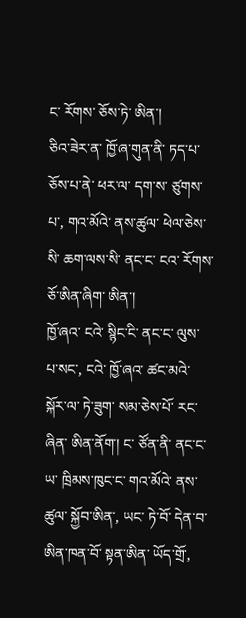ང་ རོགས་ ཅོས་ཏེ་ ཨིན་།
ཅིའ་ཟེར་ན་ ཁྱོ་ཞ་གུན་ནི་ ཏད་པ་ ཅོས་པ་ནེ་ ཕར་ལ་ དག་ས་ ཙུགས་པ་, གའ་མོའེ་ ནས་ཚུལ་ ཕེལ་ཅེས་སི་ ཆག་ལས་སི་ ནང་ང་ ངའ་ རོགས་ ཅོ་ཨིན་ཞིག་ ཨིན་།
ཁྱོ་ཞའ་ ངའེ་ སྙིང་ངི་ ནང་ང་ ལུས་ པ་སང་, ངའེ་ ཁྱོ་ཞའ་ ཚང་མའེ་ སྐོར་ལ་ ཏེ་ཟུག་ སམ་ཅེས་པོ་ རང་ཞིན་ ཨིན་ནོག་། ང་ ཙོན་ནི་ ནང་ང་ ཡ་ ཁྲིམས་ཁུང་ང་ གའ་མོའེ་ ནས་ཚུལ་ སྐྱོབ་ཨིན་, ཡང་ ཏེ་བོ་ དེན་བ་ ཨིན་ཁན་བོ་ སྟན་ཨིན་ ཡོད་གྲོ་,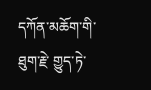དཀོན་མཆོག་གི་ ཐུག་རྗེ་ གྱུད་ཏེ་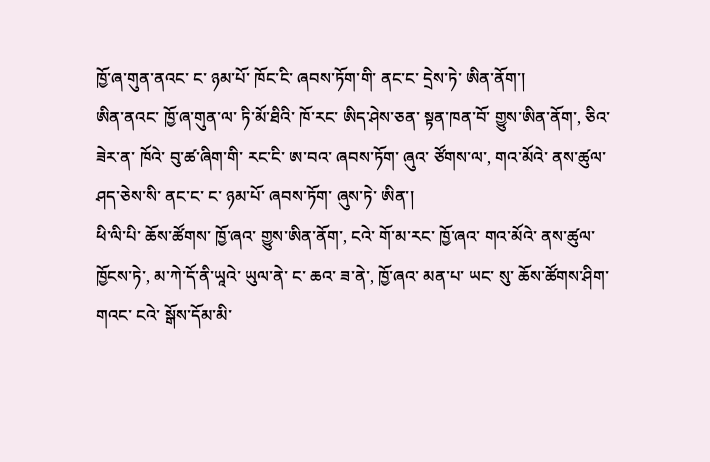ཁྱོ་ཞ་གུན་ནའང་ ང་ ཉམ་པོ་ ཁོང་ངི་ ཞབས་ཏོག་གི་ ནང་ང་ དྲེས་ཏེ་ ཨིན་ནོག་།
ཨིན་ནའང་ ཁྱོ་ཞ་གུན་ལ་ ཏི་མོ་ཐིའི་ ཁོ་རང་ ཨིད་ཤེས་ཅན་ སྟན་ཁན་བོ་ གྱུས་ཨིན་ནོག་, ཅིའ་ཟེར་ན་ ཁོའེ་ བུ་ཚ་ཞིག་གི་ རང་ངི་ ཨ་བའ་ ཞབས་ཏོག་ ཞུའ་ ཙོགས་ལ་, གའ་མོའེ་ ནས་ཚུལ་ ཤད་ཅེས་སི་ ནང་ང་ ང་ ཉམ་པོ་ ཞབས་ཏོག་ ཞུས་ཏེ་ ཨིན་།
ཕི་ལི་པི་ ཆོས་ཚོགས་ ཁྱོ་ཞའ་ གྱུས་ཨིན་ནོག་, ངའེ་ གོ་མ་རང་ ཁྱོ་ཞའ་ གའ་མོའེ་ ནས་ཚུལ་ ཁྱོངས་ཏེ་, མ་ཀེ་དོ་ནི་ཡཱའེ་ ཡུལ་ནེ་ ང་ ཆའ་ ཟ་ནེ་, ཁྱོ་ཞའ་ མན་པ་ ཡང་ སུ་ ཆོས་ཚོགས་ཤིག་གའང་ ངའེ་ སྒོས་དོམ་མི་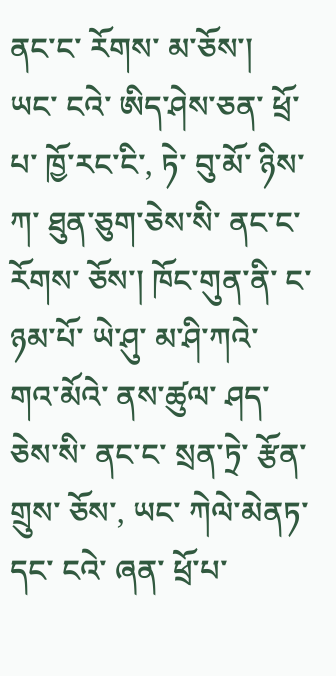ནང་ང་ རོགས་ མ་ཅོས་།
ཡང་ ངའེ་ ཨིད་ཤེས་ཅན་ ཕྲོ་པ་ ཁྱོ་རང་ངི་, ཏེ་ བུ་མོ་ ཉིས་ཀ་ ཐུན་ཅུག་ཅེས་སི་ ནང་ང་ རོགས་ ཅོས་། ཁོང་གུན་ནི་ ང་ ཉམ་པོ་ ཡེ་ཤུ་ མ་ཤི་ཀའེ་ གའ་མོའེ་ ནས་ཚུལ་ ཤད་ཅེས་སི་ ནང་ང་ སྲན་ཏྲེ་ རྩོན་གྲུས་ ཅོས་, ཡང་ ཀེལེ་མེནཏ་ དང་ ངའེ་ ཞན་ ཕྲོ་པ་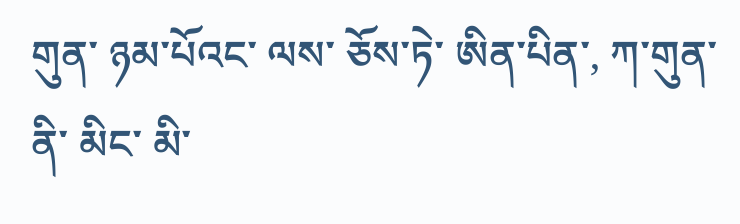གུན་ ཉམ་པོའང་ ལས་ ཅོས་ཏེ་ ཨིན་པིན་, ཀ་གུན་ནི་ མིང་ མི་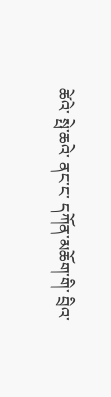ཚེའེ་ སྤེ་ཆའེ་ ནང་ང་ དཀོན་མཆོག་གི་ བྲིའ་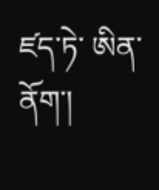ཛད་ཏེ་ ཨིན་ནོག་།